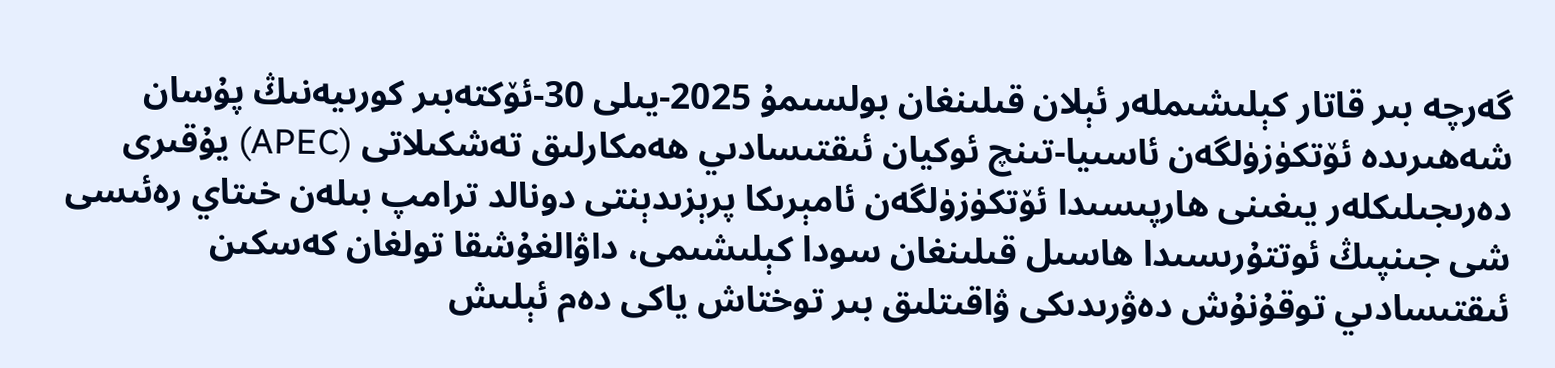گەرچە بىر قاتار كېلىشىملەر ئېلان قىلىنغان بولسىمۇ 2025-يىلى 30-ئۆكتەبىر كورىيەنىڭ پۇسان شەھىرىدە ئۆتكۈزۈلگەن ئاسىيا-تىنچ ئوكيان ئىقتىسادىي ھەمكارلىق تەشكىلاتى (APEC) يۇقىرى دەرىجىلىكلەر يىغىنى ھارپىسىدا ئۆتكۈزۈلگەن ئامېرىكا پرېزىدېنتى دونالد ترامپ بىلەن خىتاي رەئىسى شى جىنپىڭ ئوتتۇرىسىدا ھاسىل قىلىنغان سودا كېلىشىمى، داۋالغۇشقا تولغان كەسكىن ئىقتىسادىي توقۇنۇش دەۋرىدىكى ۋاقىتلىق بىر توختاش ياكى دەم ئېلىش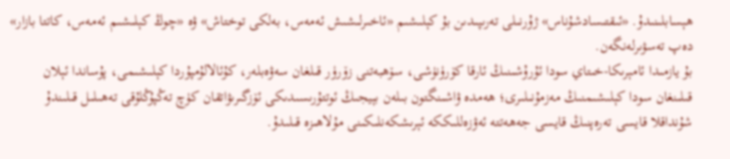ھېسابلىنىدۇ. «ئىقتىسادشۇناس» ژۇرنىلى تەرىپىدىن بۇ كېلىشىم «ئاخىرلىشىش ئەمەس، بەلكى توختاش» ۋە «چوڭ كېلىشىم ئەمەس، كاتتا بازار» دەپ تەسۋىرلەنگەن.
بۇ يازمىدا ئامېرىكا-خىتاي سودا ئۇرۇشىنىڭ ئارقا كۆرۈنۈشى، سۆھبەتنى زۆرۈر قىلغان سەۋەبلەر، كۇئالالۇمپۇردا كېلىشىمى، پۇساندا ئېلان قىلىنغان سودا كېلىشىمنىڭ مەزمۇنىلىرى؛ ھەمدە ۋاشىنگتون بىلەن بېيجىڭ ئوتتۇرىسىدىكى ئۆزگىرىۋاتقان كۈچ تەڭپۇڭلۇقى تەھىلىل قىلىندۇ شۇنداقلا قايسى تەرەپنىڭ قايسى جەھەتتە ئەۋزەللىككە ئېرىشكەنلىكىنى مۇلاھىزە قىلىدۇ.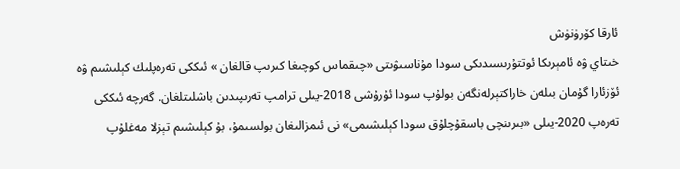ئارقا كۆرۈنۈش
خىتاي ۋە ئامېرىكا ئوتتۇرىسىدىكى سودا مۇناسىۋىتى «چىقماس كوچىغا كىرىپ قالغان » ئىككى تەرەپلىك كېلىشىم ۋە ئۆزئارا گۇمان بىلەن خاراكتېرلەنگەن بولۇپ سودا ئۇرۇشى 2018-يىلى ترامپ تەرىپىدىن باشلىتلغان. گەرچە ئىككى تەرەپ 2020-يىلى «بىرىنچى باسقۇچلۇق سودا كېلىشىمى» نى ئىمزالىغان بولسىمۇ، بۇ كېلىشىم تېزلا مەغلۇپ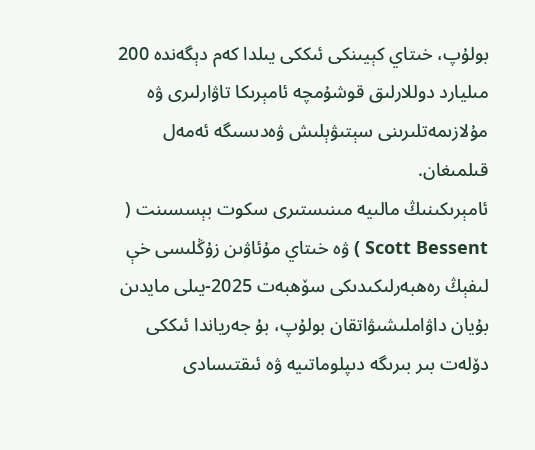بولۇپ، خىتاي كېيىنكى ئىككى يىلدا كەم دېگەندە 200 مىليارد دوللارلىق قوشۇمچە ئامېرىكا تاۋارلىرى ۋە مۇلازىمەتلىرىنى سېتىۋېلىش ۋەدىسىگە ئەمەل قىلمىغان.
ئامېرىكىنىڭ مالىيە مىنىستىرى سكوت بېسسىنت ( Scott Bessent ) ۋە خىتاي مۇئاۋىن زۇڭلىسى خې لىفېڭ رەھبەرلىكىدىكى سۆھبەت 2025-يىلى مايدىن بۇيان داۋاملىشىۋاتقان بولۇپ، بۇ جەرياندا ئىككى دۆلەت بىر بىرىگە دىپلوماتىيە ۋە ئىقتىسادى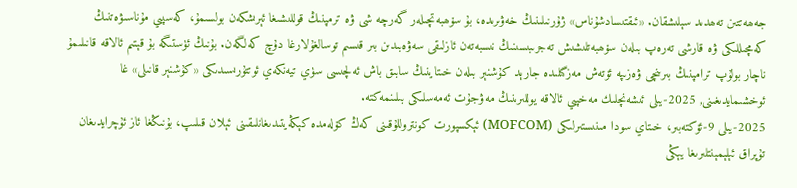جەھەتتىن تەھدىد سېلىشقان. «ئىقتىسادشۇناس» ژۇرنىلىنىڭ خەۋىرىدە، بۇ سۆھبەتچىلەر گەرچە شى ۋە ترمپنىڭ قوللىشىغا ئېرىشكەن بولسىمۇ، كەسپىي مۇناسىۋەتنىڭ كەمچىللىكى ۋە قارشى تەرەپ بىلەن سۆھبەتلىشىش تەجرىبىسىنىڭ نىسبەتەن ئازلىقى سەۋەبىدىن بىر قىسىم توسالغۇلارغا دۇچ كەلگەن. بۇنىڭ ئۈستىگە بۇ قېتىم ئالاقە قانىلىمۇ ناچار بولۇپ ترامپنىڭ بىرىنچى ۋەزىپە ئۆتەش مەزگىلىدە جارېد كۇشنېر بىلەن خىتاينىڭ سابىق باش ئەلچىسى سۈي تيەنكەي ئوتتۇرىسىدىكى «كۇشنېر قانىلى» غا ئوخشىمايدىغىنى, 2025-يىلى ئىشەنچلىك مەخپىي ئالاقە يوللىرىنىڭ مەۋجۇت ئەمەسلىكى بىلىنمەكتە.
2025-يىلى 9-ئۆكتەبىر، خىتاي سودا مىنىستىرلىكى (MOFCOM) ئېكسپورت كونتروللۇقىنى كەڭ كۆلەمدە كېڭەيتىدىغانلىقىنى ئېلان قىلىپ، بۇنىڭغا ئاز ئۇچرايدىغان تۇپراق ئېلېمېنتلىرىغا يېڭى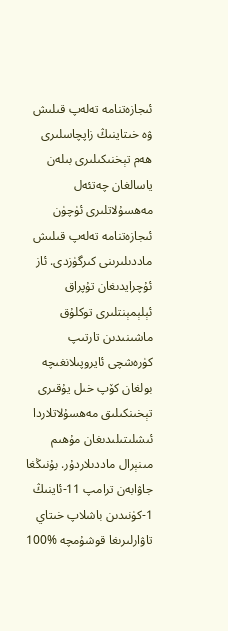ئىجازەتنامە تەلەپ قىلىش ۋە خىتاينىڭ زاپچاسلىرى ھەم تېخنىكىلىرى بىلەن ياسالغان چەتئەل مەھسۇلاتلىرى ئۈچۈن ئىجازەتنامە تەلەپ قىلىش ماددىلىرىنى كىرگۈزدى. ئاز ئۇچرايدىغان تۇپراق ئېلېمېنتلىرى توكلۇق ماشىنىدىن تارتىپ كۈرەشچى ئايروپىلانغىچە بولغان كۆپ خىل يۇقىرى تېخىنكىلىق مەھسۇلاتلاردا ئىشلىتىلىدىغان مۇھىم مىنېرال ماددىلاردۇر. بۇنىڭغا جاۋابەن ترامپ 11-ئاينىڭ 1-كۈنىدىن باشلاپ خىتاي تاۋارلىرىغا قوشۇمچە %100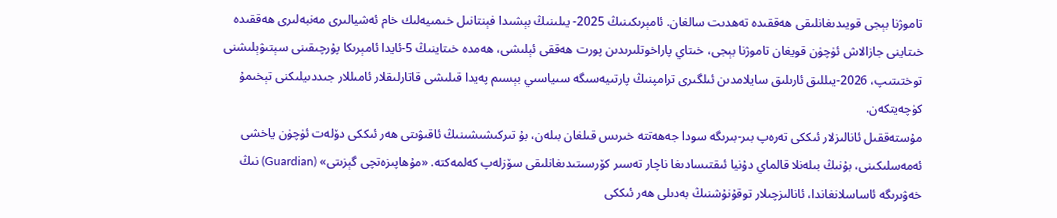تاموژنا بېجى قويىدىغانلىقى ھەققىدە تەھدىت سالغان. ئامېرىكىنىڭ 2025- يىلىنىڭ بېشىدا فېنتانىل خىمىيەلىك خام ئەشيالىرى مەنبەلىرى ھەققىدە خىتاينى جازالاش ئۈچۈن قويغان تاموژنا بېجى، خىتاي پاراخوتلىرىدىن پورت ھەققى ئېلىشى، ھەمدە خىتاينىڭ 5-ئايدا ئامېرىكا پۇرچىقىنى سېتىۋېلىشنى توختىتىپ، 2026-يىللىق ئارىلىق سايلامدىن ئىلگىرى ترامپنىڭ پارتىيەسىگە سىياسىي بېسىم پەيدا قىلىشى قاتارلىقلار ئامىللار جىددىيلىكنى تېخىمۇ كۈچەيتكەن.
مۇستەققىل ئانالىزلار ئىككى تەرەپ بىر-بىرىگە سودا جەھەتتە خىرىس قىلغان بىلەن، بۇ تىركىشىشىنىڭ ئاقىۋىتى ھەر ئىككى دۆلەت ئۈچۈن ياخشى ئەمەسلىكىنى، بۇنىڭ بىلەنلا قالماي دۇنيا ئىقتىسادىغا ناچار تەسىر كۆرسىتىدىغانلىقى سۆزلەپ كەلمەكتە. «مۇھاپىزەتچى گېزىتى» (Guardian) نىڭ خەۋىرىگە ئاساسلانغاندا، ئانالىزچىلار توقۇنۇشنىڭ بەدىلى ھەر ئىككى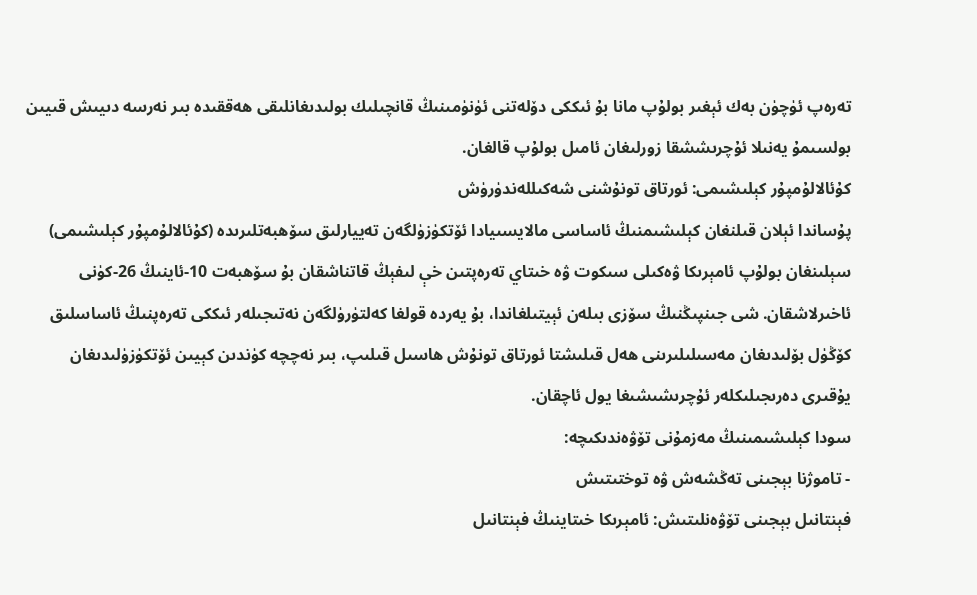تەرەپ ئۈچۈن بەك ئېغىر بولۇپ مانا بۇ ئىككى دۆلەتنى ئۈنۈمىنىڭ قانچىلىك بولىدىغانلىقى ھەققىدە بىر نەرسە دىيىش قىيىن بولسىمۇ يەنىلا ئۇچرىششقا زورلىغان ئامىل بولۇپ قالغان.
كۇئالالۇمپۇر كېلىشىمى: ئورتاق تونۇشنى شەكىللەندۈرۈش
پۇساندا ئېلان قىلنغان كېلىشىمنىڭ ئاساسى مالايسىيادا ئۆتكۈزۈلگەن تەييارلىق سۆھبەتلىرىدە (كۇئالالۇمپۇر كېلىشىمى) سېلىنغان بولۇپ ئامېرىكا ۋەكىلى سىكوت ۋە خىتاي تەرەپتىن خې لىفېڭ قاتناشقان بۇ سۆھبەت 10-ئاينىڭ 26-كۈنى ئاخىرلاشقان. شى جىنپىڭنىڭ سۆزى بىلەن ئېيتىلغاندا، بۇ يەردە قولغا كەلتۈرۈلگەن نەتىجىلەر ئىككى تەرەپنىڭ ئاساسلىق كۆڭۈل بۆلىدىغان مەسىلىلىرىنى ھەل قىلىشتا ئورتاق تونۇش ھاسىل قىلىپ، بىر نەچچە كۈندىن كېيىن ئۆتكۈزۈلىدىغان يۇقىرى دەرىجىلىكلەر ئۇچرىشىشىغا يول ئاچقان.
سودا كېلىشىمىنىڭ مەزمۇنى تۆۋەندىكىچە:
- تاموژنا بېجىنى تەڭشەش ۋە توختىتىش
فېنتانىل بېجىنى تۆۋەنلىتىش: ئامېرىكا خىتاينىڭ فېنتانىل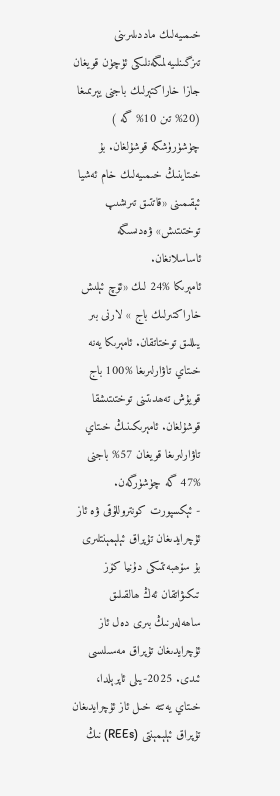خىمىيەلىك ماددىلىرىنى تىزگىنلىيەلمىگەنلىكى ئۈچۈن قويغان جازا خاراكتېرلىك باجنى يېرىمىغا (20% تىن 10% گە ) چۈشۈرۈشكە قوشۇلغان. بۇ خىتاينىڭ خىمىيەلىك خام ئەشيا ئېقىمىنى «قاتتىق تىرىشىپ توختىتىش» ۋەدىسىگە ئاساسلانغان.
ئامېرىكا %24 لىك «ئۆچ ئېلىش خاراكتىرلىك باج » لارنى بىر يىللىق توختاتقان. ئامېرىكا يەنە خىتاي تاۋارلىرىغا %100 باج قويۇش تەھدىتىنى توختىتىشقا قوشۇلغان. ئامېرىكىنىڭ خىتاي تاۋارلىرىغا قويغان 57% باجنى %47 گە چۈشۈرگەن.
- ئېكسپورت كونتروللۇقى ۋە ئاز ئۇچرايدىغان تۇپراق ئېلېمېنتلىرى
بۇ سۆھبەتتىكى دۇنيا كۆز تىكىۋاتقان ئەڭ ھالقىلىق ساھەلەرنىڭ بىرى دەل ئاز ئۇچرايدىغان تۇپراق مەسىلىسى ئىدى. 2025-يىلى ئاپرېلدا، خىتاي يەتتە خىل ئاز ئۇچرايدىغان تۇپراق ئېلېمېنتى (REEs) نىڭ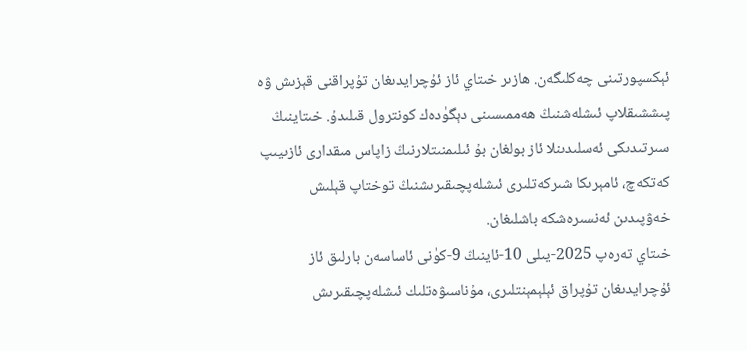ئېكسپورتىنى چەكلىگەن. ھازىر خىتاي ئاز ئۇچرايدىغان تۇپراقنى قېزىش ۋە پىششىقلاپ ئىشلەشنىڭ ھەممىسىنى دېگۈدەك كونترول قىلىدۇ. خىتاينىڭ سىرتىدىكى ئەسلىدىنلا ئاز بولغان بۇ ئىلىمنىتلارنىڭ زاپاس مىقدارى ئازىيىپ كەتكەچ، ئامېرىكا شىركەتلىرى ئىشلەپچىقىرىشنىڭ توختاپ قېلىش خەۋپىدىن ئەنسىرەشكە باشلىغان.
خىتاي تەرەپ 2025-يىلى 10-ئاينىڭ 9-كۈنى ئاساسەن بارلىق ئاز ئۇچرايدىغان تۇپراق ئېلېمېنتلىرى، مۇناسىۋەتلىك ئىشلەپچىقىرىش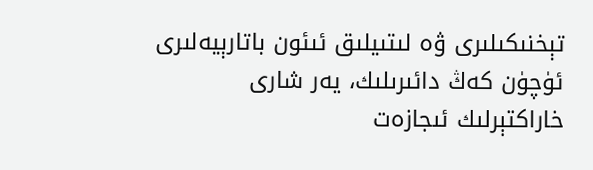تېخنىكىلىرى ۋە لىتىيلىق ئىئون باتارېيەلىرى ئۈچۈن كەڭ دائىرىلىك، يەر شارى خاراكتېرلىك ئىجازەت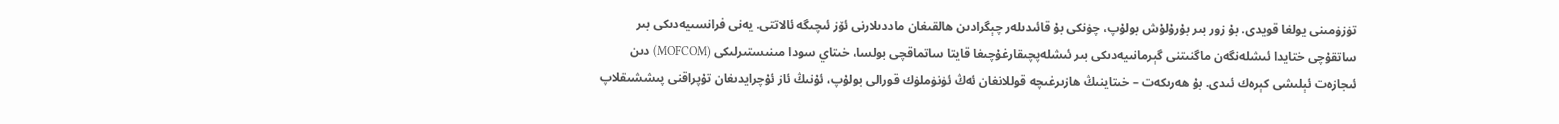تۈزۈمىنى يولغا قويدى. بۇ زور بىر بۇرۇلۇش بولۇپ، چۈنكى بۇ قائىدىلەر چېگرادىن ھالقىغان ماددىلارنى ئۆز ئىچىگە ئالاتتى. يەنى فرانسىيەدىكى بىر ساتقۇچى ختايدا ئىشلەنگەن ماگنىتنى گېرمانىيەدىكى بىر ئىشلەپچىقارغۇچىغا قايتا ساتماقچى بولسا، خىتاي سودا مىنىستىرلىكى (MOFCOM) دىن ئىجازەت ئېلىشى كېرەك ئىدى. بۇ ھەرىكەت – خىتاينىڭ ھازىرغىچە قوللانغان ئەڭ ئۈنۈملۈك قورالى بولۇپ، ئۇنىڭ ئاز ئۇچرايدىغان تۇپراقنى پىششىقلاپ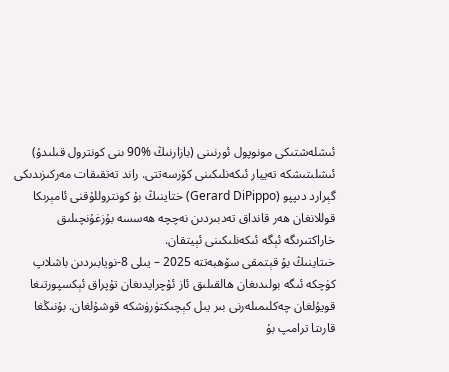ئىشلەشتىكى مونوپول ئورنىنى (بازارنىڭ %90 ىنى كونترول قىلىدۇ) ئىشلىتىشكە تەييار ئىكەنلىكىنى كۆرسەتتى. راند تەتقىقات مەركىزىدىكى گېرارد دىپپو (Gerard DiPippo) ختاينىڭ بۇ كونتروللۇقنى ئامېرىكا قوللانغان ھەر قانداق تەدبىردىن نەچچە ھەسسە بۇزغۇنچىلىق خاراكتىرىگە ئېگە ئىكەنلىكىنى ئېيتقان.
خىتاينىڭ بۇ قېتمقى سۆھبەتتە 2025 – يىلى 8-نويابىردىن باشلاپ كۈچكە ئىگە بولىدىغان ھالقىلىق ئاز ئۇچرايدىغان تۇپراق ئېكسپورتىغا قويۇلغان چەكلىمىلەرنى بىر يىل كېچىكتۈرۈشكە قوشۇلغان. بۇنىڭغا قارىتا ترامپ بۇ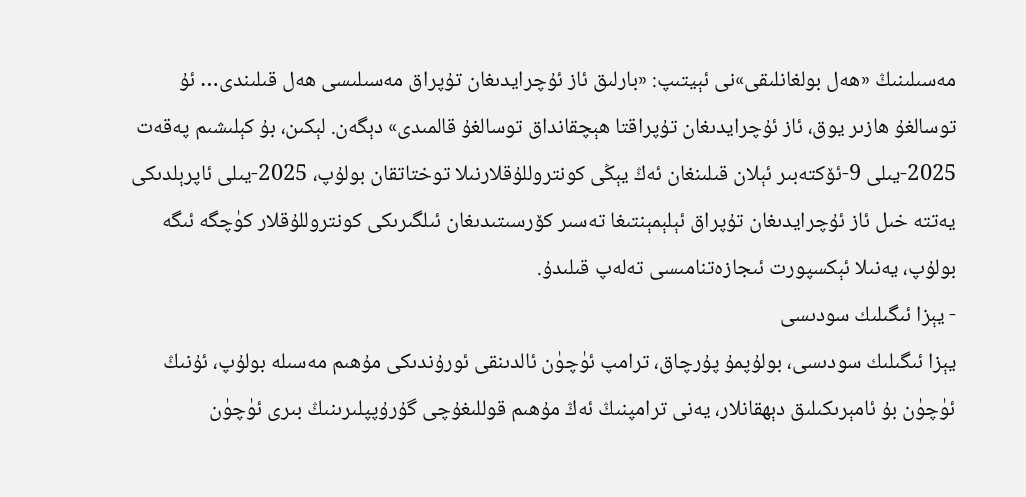مەسىلىنىڭ «ھەل بولغانلىقى»نى ئېيتىپ: «بارلىق ئاز ئۇچرايدىغان تۇپراق مەسىلىسى ھەل قىلىندى… ئۇ توسالغۇ ھازىر يوق، ئاز ئۇچرايدىغان تۇپراقتا ھېچقانداق توسالغۇ قالمىدى» دېگەن. لېكىن، بۇ كېلىشىم پەقەت 2025-يىلى 9-ئۆكتەبىر ئېلان قىلىنغان ئەڭ يېڭى كونتروللۇقلارنىلا توختاتقان بولۇپ، 2025-يىلى ئاپرېلدىكى يەتتە خىل ئاز ئۇچرايدىغان تۇپراق ئېلېمېنتىغا تەسىر كۆرسىتىدىغان ئىلگىرىكى كونتروللۇقلار كۈچگە ئىگە بولۇپ، يەنىلا ئېكسپورت ئىجازەتنامىسى تەلەپ قىلىدۇ.
- يېزا ئىگىلىك سودىسى
يېزا ئىگىلىك سودىسى، بولۇپمۇ پۇرچاق، ترامپ ئۈچۈن ئالدىنقى ئورۇندىكى مۇھىم مەسىلە بولۇپ، ئۇنىڭ ئۈچۈن بۇ ئامېرىكىلىق دېھقانلار، يەنى ترامپنىڭ ئەڭ مۇھىم قوللىغۇچى گۇرۇپپلىرىنىڭ بىرى ئۈچۈن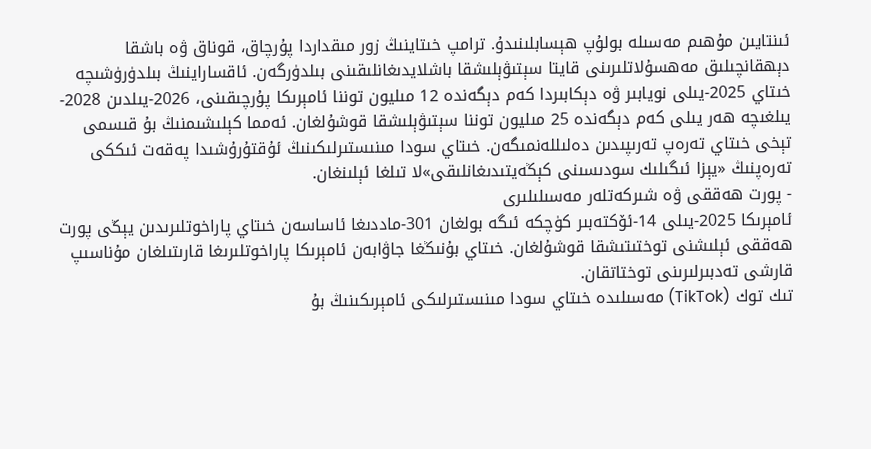ئىنتايىن مۇھىم مەسىلە بولۇپ ھېسابلىنىدۇ. ترامپ خىتاينىڭ زور مىقداردا پۇرچاق، قوناق ۋە باشقا دېھقانچىلىق مەھسۇلاتلىرىنى قايتا سېتىۋېلىشقا باشلايدىغانلىقىنى بىلدۈرگەن. ئاقساراينىڭ بىلدۈرۈشىچە خىتاي 2025-يىلى نويابىر ۋە دېكابىردا كەم دېگەندە 12 مىليون توننا ئامېرىكا پۇرچىقىنى، 2026-يىلدىن 2028-يىلغىچە ھەر يىلى كەم دېگەندە 25 مىليون توننا سېتىۋېلىشقا قوشۇلغان. ئەمما كېلىشىمنىڭ بۇ قىسمى تېخى خىتاي تەرەپ تەرىپىدىن دەلىللەنمىگەن. خىتاي سودا مىنىستىرلىكىنىڭ ئۇقتۇرۇشىدا پەقەت ئىككى تەرەپنىڭ «يېزا ئىگىلىك سودىسىنى كېڭەيتىدىغانلىقى»لا تىلغا ئېلىنغان.
- پورت ھەققى ۋە شىركەتلەر مەسىلىلىرى
ئامېرىكا 2025-يىلى 14-ئۆكتەبىر كۈچكە ئىگە بولغان 301-ماددىغا ئاساسەن خىتاي پاراخوتلىرىدىن يېڭى پورت ھەققى ئېلىشنى توختىتىشقا قوشۇلغان. خىتاي بۇنىڭغا جاۋابەن ئامېرىكا پاراخوتلىرىغا قارىتىلغان مۇناسىپ قارشى تەدبىرلىرىنى توختاتقان.
تىك توك (TikTok) مەسىلىدە خىتاي سودا مىنىستىرلىكى ئامېرىكىنىڭ بۇ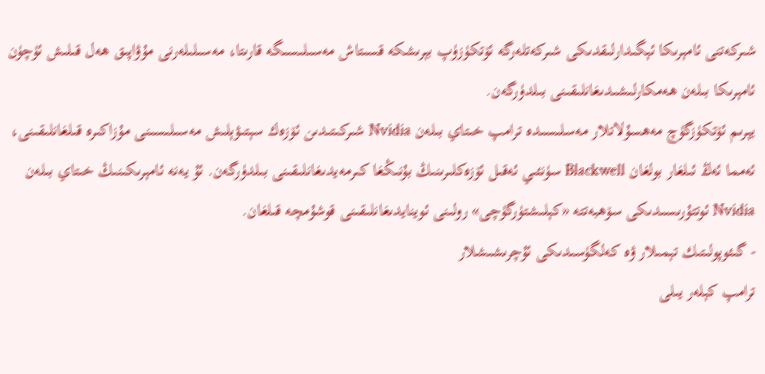شىركەتنى ئامېرىكا ئېگىدارلىقدىكى شىركەتلەرگە ئۆتكۈزۈپ بېرىشكە قسىتاش مەسىلىسىگە قارىتا، مەسىلىلەرنى مۇۋاپىق ھەل قىلىش ئۈچۈن ئامېرىكا بىلەن ھەمكارلىشىدىغانلىقىنى بىلدۈرگەن.
يېرىم ئۆتكۈزگۈچ مەھسۇلاتلار مەسلىسىدە ترامپ خىتاي بىلەن Nvidia شىركىتىدىن ئۆزەك سېتىۋېلىش مەسىلىسىنى مۇزاكىرە قىلغانلىقىنى، ئەمما ئەڭ ئىلغار بولغان Blackwell سۈنئىي ئەقىل ئۆزەكلىرىنىڭ بۇنىڭغا كىرمەيدىغانلىقىنى بىلدۈرگەن. ئۇ يەنە ئامېرىكىنىڭ خىتاي بىلەن Nvidia ئوتتۇرىسىدىكى سۆھبەتتە «كېلىشتۈرگۈچى» رولىنى ئوينايدىغانلىقىنى قوشۇمچە قىلغان.
- گىئوپولىتىك تېمىلار ۋە كەلگۈسىدىكى ئۇچرىشىشلار
ترامپ كېلەر يىلى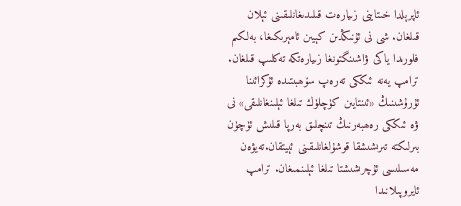ئاپرېلدا خىتاينى زىيارەت قىلىدىغانلىقىنى ئېلان قىلغان. شى نى ئۇنىڭدىن كېيىن ئامېرىكىغا، بەلكىم فلورىدا ياكى ۋاشىنگتونغا زىيارەتكە تەكلىپ قىلغان. ترامپ يەنە ئىككى تەرەپ سۆھبىتىدە ئۇكرائىنا ئۇرۇشىنىڭ «ئىنتايىن كۈچلۈك تىلغا ئېلىنغانلىقى» نى ۋە ئىككى رەھبەرنىڭ تىنچلىق بەرپا قىلىش ئۈچۈن بىرلىكتە تىرىشىشقا قوشۇلغانلىقىنى ئېيتقان.تەيۋەن مەسىلىسى ئۇچرىشىشتا تىلغا ئېلىنمىغان. ترامپ ئايروپىلانىدا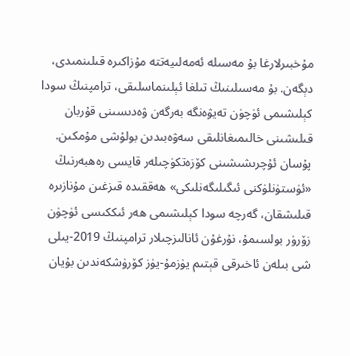مۇخبىرلارغا بۇ مەسىلە ئەمەلىيەتتە مۇزاكىرە قىلىنمىدى، دېگەن. بۇ مەسىلىنىڭ تىلغا ئېلىنماسلىقى، ترامپنىڭ سودا كېلىشىمى ئۈچۈن تەيۋەنگە بەرگەن ۋەدىسىنى قۇربان قىلىشىنى خالىمىغانلىقى سەۋەبىدىن بولۇشى مۇمكىن.
پۇسان ئۇچرىشىشىنى كۆزەتكۈچىلەر قايسى رەھبەرنىڭ «ئۈستۈنلۈكنى ئىگىلىگەنلىكى» ھەققىدە قىزغىن مۇنازىرە قىلىشقان، گەرچە سودا كېلىشىمى ھەر ئىككىسى ئۈچۈن زۆرۈر بولسىمۇ، نۇرغۇن ئانالىزچىلار ترامپنىڭ 2019-يىلى شى بىلەن ئاخىرقى قېتىم يۈزمۇ-يۈز كۆرۈشكەندىن بۇيان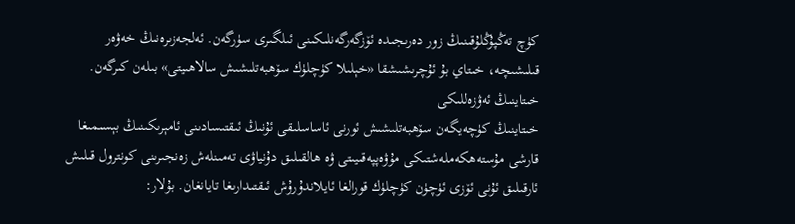كۈچ تەڭپۇڭلۇقىنىڭ زور دەرىجىدە ئۆزگەرگەنلىكىنى ئىلگىرى سۈرگەن. ئەلجەزىرەنىڭ خەۋەر قىلىشىچە، خىتاي بۇ ئۇچرىشىشقا «خېلىلا كۈچلۈك سۆھبەتلىشىش سالاھىيتى» بىلەن كىرگەن.
خىتاينىڭ ئەۋزەللىكى
خىتاينىڭ كۈچەيگەن سۆھبەتلىشىش ئورنى ئاساسلىقى ئۇنىڭ ئىقتىسادىنى ئامېرىكىنىڭ بېسىمىغا قارشى مۇستەھكەملەشتىكى مۇۋەپپەقىيىتى ۋە ھالقىلىق دۇنياۋى تەمىنلەش زەنجىرىنى كونترول قىلىش ئارقىلىق ئۇنى ئۆزى ئۈچۈن كۈچلۈك قورالغا ئايلاندۇرۇش ئىقتىدارىغا تايانغان. بۇلار: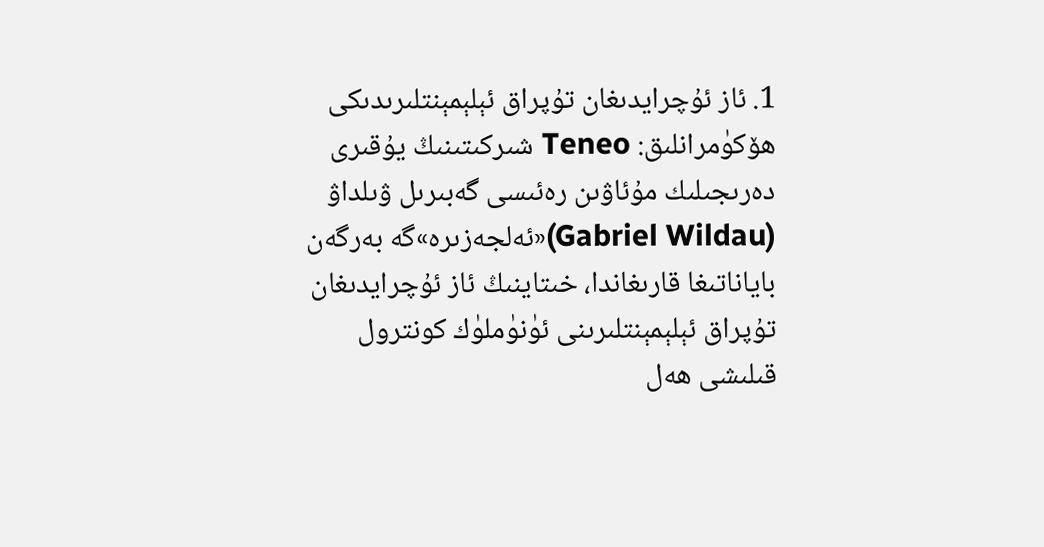1. ئاز ئۇچرايدىغان تۇپراق ئېلېمېنتلىرىدىكى ھۆكۈمرانلىق: Teneo شىركىتىنىڭ يۇقىرى دەرىجىلىك مۇئاۋىن رەئىسى گەبىرىل ۋىلداۋ (Gabriel Wildau)«ئەلجەزىرە»گە بەرگەن باياناتىغا قارىغاندا، خىتاينىڭ ئاز ئۇچرايدىغان تۇپراق ئېلېمېنتلىرىنى ئۈنۈملۈك كونترول قىلىشى ھەل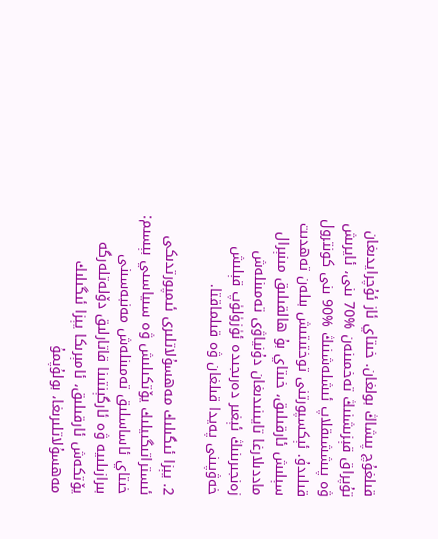قىلغۇچ پىشاڭ بولغان. خىتاي ئاز ئۇچرايدىغان تۇپراق قېزىشنىڭ تەخمىنەن %70 ىنى، ئايرىش ۋە پىششىقلاپ ئىشلەشنىڭ %90 ىنى كونترول قىلىدۇ. ئېكسپورتنى توختىتىش بىلەن تەھدىت سېلىش ئارقىلىق، خىتاي بۇ ھالقىلىق مىنېرال ماددىلارغا تايىنىدىغان دۇنياۋى تەمىنلەش زەنجىرىنىڭ ئېغىر دەرىجىدە ئۈزۈلۈپ قېلىش خەۋپىنى پەيدا قىلغان ۋە قىلماقتا.

2. يېزا ئىگىلىك مەھسۇلاتلىرى ئىمپورتدىكى ئىستراتىگىيلىك يۆتكىلىش ۋە سىياسىي بېسىم: خىتاي ئاساسلىق تەمىنلەش مەنبەسىنى بىرازىلىيە ۋە ئارگېنتىنا قاتارلىق دۆلەتلەرگە يۆتكەش ئارقىلىق، ئامېرىكا يېزا ئىگىلىك مەھسۇلاتلىرىغا، بولۇپمۇ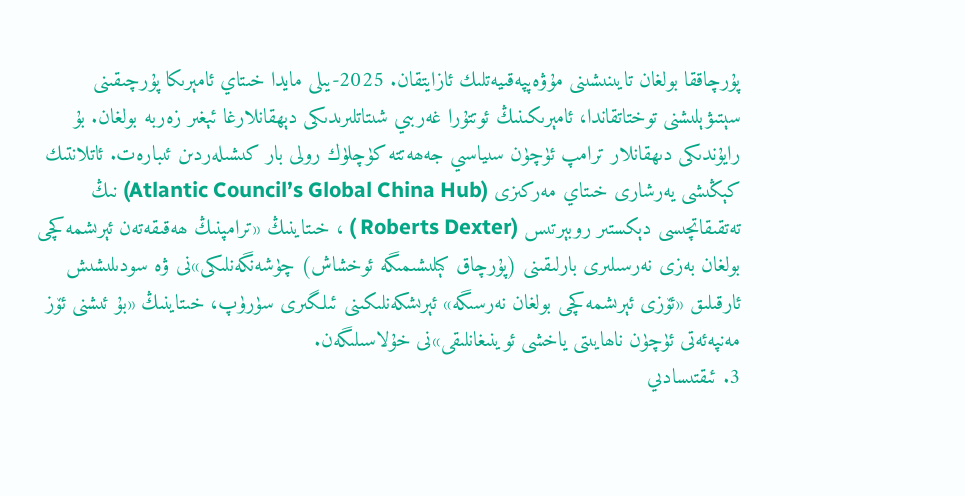پۇرچاققا بولغان تايىنىشىنى مۇۋەپپەقىيەتلىك ئازايتقان. 2025-يىلى مايدا خىتاي ئامېرىكا پۇرچىقىنى سېتىۋېلىشنى توختاتقاندا، ئامېرىكىنىڭ ئوتتۇرا غەربىي شىتاتلىرىدىكى دېھقانلارغا ئېغىر زەربە بولغان. بۇ رايۇندىكى دىھقانلار ترامپ ئۈچۈن سىياسىي جەھەتتە كۈچلۈك رولى بار كىشىلەردىن ئىبارەت. ئاتلانتىك كېڭىشى يەرشارى خىتاي مەركىزى (Atlantic Council’s Global China Hub) نىڭ تەتقىقاتچىسى دېكستىر روبېرتىس (Roberts Dexter ) ، خىتاينىڭ «ترامپنىڭ ھەقىقەتەن ئېرىشمەكچى بولغان بەزى نەرسىلىرى بارلىقىنى (پۇرچاق كېلىشىمىگە ئوخشاش) چۈشەنگەنلىكى»نى ۋە سودىلىشىش ئارقىلىق «ئۆزى ئېرىشمەكچى بولغان نەرسىگە» ئېرىشكەنلىكىنى ئىلگىرى سۈرۈپ، خىتاينىڭ «بۇ ئىشنى ئۆز مەنپەئەتى ئۈچۈن ناھايىتى ياخشى ئوينىغانلىقى»نى خۇلاسىلىگەن.
3. ئىقتىسادىي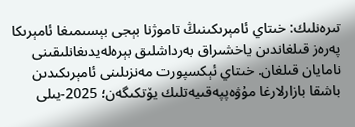تىرەنلىك: خىتاي ئامېرىكىنىڭ تاموژنا بېجى بېسىمىغا ئامېرىكا پەرەز قىلغاندىن ياخشىراق بەرداشلىق بېرەلەيدىغانلىقىنى نامايان قىلغان. خىتاي ئېكسپورت مەنزىلىنى ئامېرىكىدىن باشقا بازارلارغا مۇۋەپپەقىيەتلىك يۆتكىگەن؛ 2025-يىلى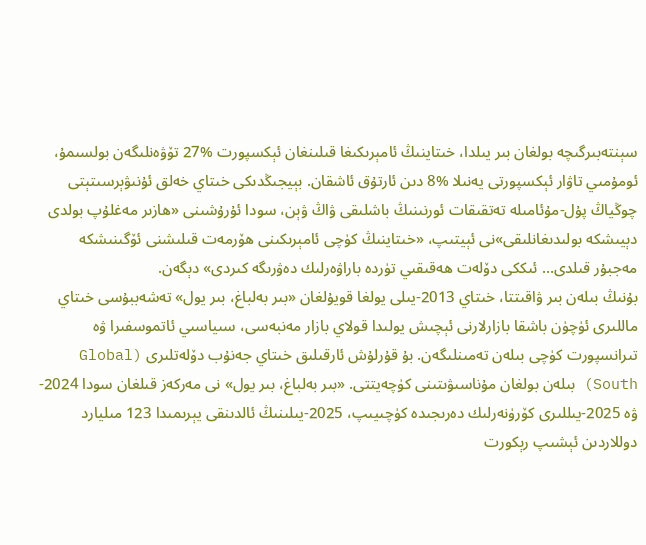سېنتەبىرگىچە بولغان بىر يىلدا، خىتاينىڭ ئامېرىكىغا قىلىنغان ئېكسپورت %27 تۆۋەنلىگەن بولسىمۇ، ئومۇمىي تاۋار ئېكسپورتى يەنىلا %8 دىن ئارتۇق ئاشقان. بېيجىڭدىكى خىتاي خەلق ئۇنىۋېرسىتېتى چوڭياڭ پۇل-مۇئامىلە تەتقىقات ئورنىنىڭ باشلىقى ۋاڭ ۋېن، سودا ئۇرۇشىنى «ھازىر مەغلۇپ بولدى دېيىشكە بولىدىغانلىقى»نى ئېيتىپ، «خىتاينىڭ كۈچى ئامېرىكىنى ھۆرمەت قىلىشنى ئۆگىنىشكە مەجبۇر قىلدى… ئىككى دۆلەت ھەقىقىي تۈردە باراۋەرلىك دەۋرىگە كىردى» دېگەن.
بۇنىڭ بىلەن بىر ۋاقىتتا، خىتاي 2013-يىلى يولغا قويۇلغان «بىر بەلباغ، بىر يول» تەشەببۇسى خىتاي ماللىرى ئۈچۈن باشقا بازارلارنى ئېچىش يولىدا قولاي بازار مەنبەسى، سىياسىي ئاتموسفىرا ۋە تىرانسپورت كۈچى بىلەن تەمىنلىگەن. بۇ قۇرلۇش ئارقىلىق خىتاي جەنۇب دۆلەتلىرى (Global South) بىلەن بولغان مۇناسىۋىتىنى كۈچەيتتى. «بىر بەلباغ، بىر يول» نى مەركەز قىلغان سودا 2024-ۋە 2025-يىللىرى كۆرۈنەرلىك دەرىجىدە كۈچىيىپ، 2025-يىلىنىڭ ئالدىنقى يېرىمىدا 123 مىليارد دوللاردىن ئېشىپ رېكورت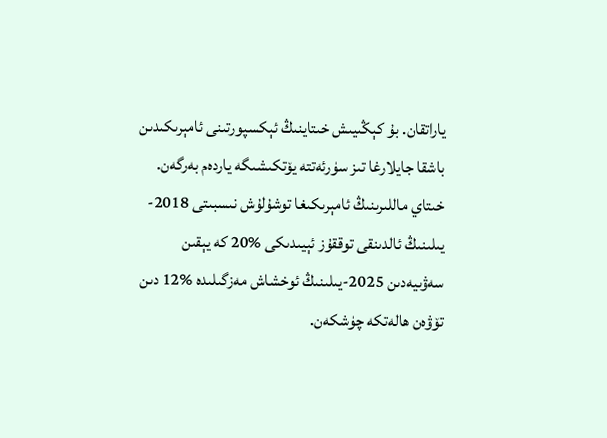ياراتقان. بۇ كېڭىيىش خىتاينىڭ ئېكسپورتىنى ئامېرىكىدىن باشقا جايلارغا تىز سۈرئەتتە يۆتكىشىگە ياردەم بەرگەن. خىتاي ماللىرىنىڭ ئامېرىكىغا توشۇلۇش نىسبىتى 2018-يىلىنىڭ ئالدىنقى توققۇز ئېيىدىكى %20 كە يېقىن سەۋىيەدىن 2025-يىلىنىڭ ئوخشاش مەزگىلىدە %12 دىن تۆۋەن ھالەتكە چۈشكەن.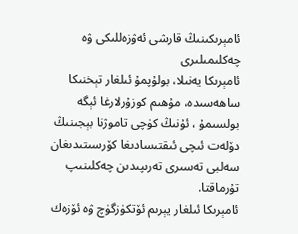ئامېرىكىنىڭ قارشى ئەۋزەللىكى ۋە چەكلىمىلىرى
ئامېرىكا يەنىلا، بولۇپمۇ ئىلغار تېخنىكا ساھەسىدە، مۇھىم كوزۇرلارغا ئېگە بولسىمۇ ، ئۇنىڭ كۈچى تاموژنا بېجىنىڭ دۆلەت ئىچى ئىقتىسادىغا كۆرسىتىدىغان سەلبى تەسىرى تەرىپىدىن چەكلىنىپ تۇرماقتا.
ئامېرىكا ئىلغار يېرىم ئۆتكۈزگۈچ ۋە ئۆزەك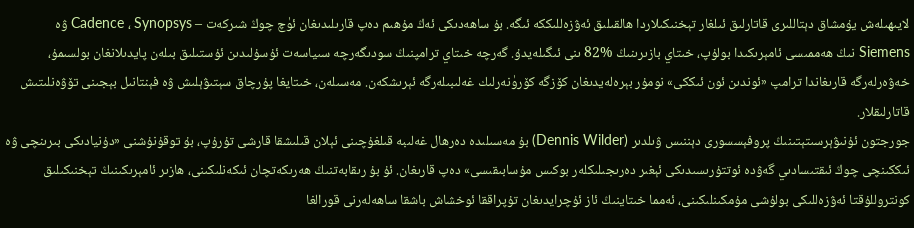لايىھىلەش يۇمشاق دېتاللىرى قاتارلىق ئىلغار تېخنىكىلاردا ھالقىلىق ئەۋزەللىككە ئىگە. بۇ ساھەدىكى ئەڭ مۇھىم دەپ قارىلىدىغان ئۈچ چوڭ شىركەت – Cadence ، Synopsys ۋە Siemens نىڭ ھەممىسى ئامېرىكىدا بولۇپ، خىتاي بازىرىنىڭ %82 ىنى ئىگىلەيدۇ. گەرچە خىتاي ترامپنىڭ سودىگەرچە سىياسەت ئۇسۇلىدىن ئۇستىلىق بىلەن پايدىلانغان بولسىمۇ، خەۋەرلەرگە قارىغاندا ترامپ «ئوندىن ئون ئىككى» نومۇر بېرەلەيدىغان كۆزگە كۆرۈنەرلىك غەلىبىلەرگە ئېرىشكەن. مەسىلەن، خىتايغا پۇرچاق سېتىۋېلىش ۋە فېنتانىل بېجىنى تۆۋەنلىتىش قاتارلىقلار.
جورجتون ئۇنىۋېرسىتېتىنىڭ پروفېسسورى دېننىس ۋىلدىر (Dennis Wilder) بۇ مەسىلىدە دەرھال غەلىبە قىلغۇچىنى ئېلان قىلىشقا قارشى تۇرۇپ، بۇ توقۇنۇشنى «دۇنيادىكى بىرىنچى ۋە ئىككىنچى چوڭ ئىقتىسادىي گەۋدە ئوتتۇرىسىدىكى ئېغىر دەرىجىلىكلەر بوكىس مۇسابىقىسى» دەپ قارىغان. ئۇ بۇ رىقابەتنىڭ ھەرىكەتچان ئىكەنلىكىنى، ھازىر ئامېرىكىنىڭ تېخنىكىلىق كونتروللۇقتا ئەۋزەللىكى بولۇشى مۇمكىنلىكىنى، ئەمما خىتاينىڭ ئاز ئۇچرايدىغان تۇپراققا ئوخشاش باشقا ساھەلەرنى قورالغا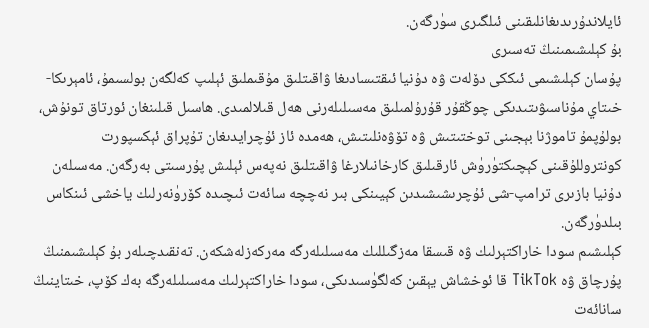ئايلاندۇرىدىغانلىقىنى ئىلگىرى سۈرگەن.
بۇ كېلىشىمىنىڭ تەسىرى
پۇسان كېلىشىمى ئىككى دۆلەت ۋە دۇنيا ئىقتىسادىغا ۋاقىتلىق مۇقىملىق ئېلىپ كەلگەن بولسىمۇ، ئامېرىكا-خىتاي مۇناسىۋىتىدىكى چوڭقۇر قۇرۇلمىلىق مەسىلىلەرنى ھەل قىلالمىدى. ھاسىل قىلىنغان ئورتاق تونۇش، بولۇپمۇ تاموژنا بېجىنى توختىتىش ۋە تۆۋەنلىتىش، ھەمدە ئاز ئۇچرايدىغان تۇپراق ئېكسپورت كونتروللۇقىنى كېچىكتۈرۈش ئارقىلىق كارخانىلارغا ۋاقىتلىق نەپەس ئېلىش پۇرسىتى بەرگەن. مەسىلەن دۇنيا بازىرى ترامپ-شى ئۇچرىشىشىدىن كېيىنكى بىر نەچچە سائەت ئىچىدە كۆرۈنەرلىك ياخشى ئىنكاس بىلدۈرگەن.
كېلىشىم سودا خاراكتېرلىك ۋە قىسقا مەزگىللىك مەسىلىلەرگە مەركەزلەشكەن. تەنقىدچىلەر بۇ كېلىشىمنىڭ پۇرچاق ۋە TikTok قا ئوخشاش يېقىن كەلگۈسىدىكى، سودا خاراكتېرلىك مەسىلىلەرگە بەك كۆپ، خىتاينىڭ سانائەت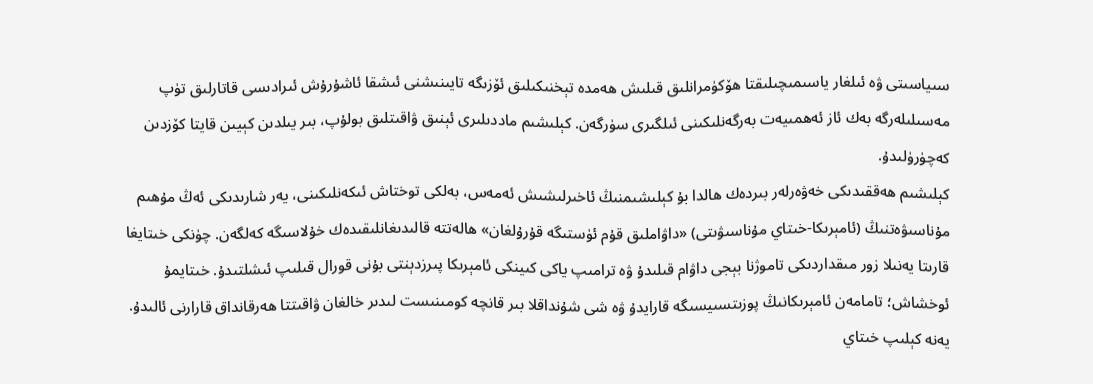سىياسىتى ۋە ئىلغار ياسىمىچىلىقتا ھۆكۈمرانلىق قىلىش ھەمدە تېخنىكىلىق ئۆزىگە تايىنىشنى ئىشقا ئاشۇرۇش ئىرادىسى قاتارلىق تۈپ مەسىلىلەرگە بەك ئاز ئەھمىيەت بەرگەنلىكىنى ئىلگىرى سۈرگەن. كېلىشىم ماددىلىرى ئېنىق ۋاقىتلىق بولۇپ، بىر يىلدىن كېيىن قايتا كۆزدىن كەچۈرۈلىدۇ.
كېلىشىم ھەققىدىكى خەۋەرلەر بىردەك ھالدا بۇ كېلىشىمنىڭ ئاخىرلىشىش ئەمەس، بەلكى توختاش ئىكەنلىكىنى، يەر شارىدىكى ئەڭ مۇھىم مۇناسىۋەتنىڭ (ئامېرىكا-خىتاي مۇناسىۋىتى) «داۋاملىق قۇم ئۈستىگە قۇرۇلغان» ھالەتتە قالىدىغانلىقىدەك خۇلاسىگە كەلگەن. چۈنكى خىتايغا قارىتا يەنىلا زور مىقداردىكى تاموژنا بېجى داۋام قىلىدۇ ۋە ترامىپ ياكى كىينكى ئامېرىكا پىرزدېنتى بۇنى قورال قىلىپ ئىشلتىدۇ. خىتايمۇ ئوخشاش؛ تامامەن ئامېرىكانىڭ پوزىتسىيسىگە قارايدۇ ۋە شى شۇنداقلا بىر قانچە كومىنىست لىدىر خالغان ۋاقىتتا ھەرقانداق قارارنى ئالىدۇ.
يەنە كېلىپ خىتاي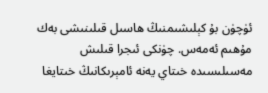ئۈچۈن بۇ كېلىشىمنىڭ ھاسىل قىلىنىشى بەك مۇھىم ئەمەس. چۈنكى ئىجرا قىلىش مەسىلىسىدە خىتاي يەنە ئامېرىكانىڭ خىتايغا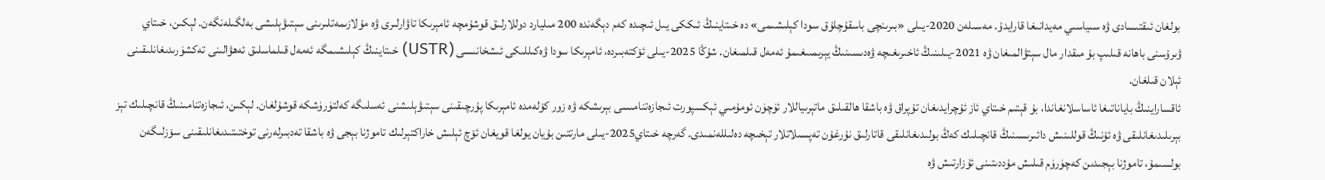بولغان ئىقتىسادى ۋە سىياسىي مەيدانىغا قارايدۇ. مەسىلەن 2020-يىلى «بىرىنچى باسقۇچلۇق سودا كېلىشىمى» دە خىتاينىڭ ئىككى يىل ئىچىدە كەم دېگەندە 200 مىليارد دوللارلىق قوشۇمچە ئامېرىكا تاۋارلىرى ۋە مۇلازىمەتلىرىنى سېتىۋېلىشى بەلگىلەنگەن. لېكىن، خىتاي ۋىرۇسنى باھانە قىلىپ بۇ مىقدار مال سېتۋالمىغان ۋە 2021-يىلىنىڭ ئاخىرىغىچە ۋەدىسىنىڭ يېرىمىىغىمۇ ئەمەل قىلمىغان. شۇڭا 2025-يىلى ئۆكتەبىردە، ئامېرىكا سودا ۋەكىللىكى ئىشخانىسى (USTR) خىتاينىڭ كېلىشىمگە ئەمەل قىلماسلىق ئەھۋالىنى تەكشۈرىدىغانلىقىنى ئېلان قىلغان.
ئاقساراينىڭ باياناتىغا ئاساسلانغاندا، بۇ قېتىم خىتاي ئاز ئۇچرايدىغان تۇپراق ۋە باشقا ھالقىلىق ماتېرىياللار ئۈچۈن ئومۇمىي ئېكسپورت ئىجازەتنامىسى بېرىشكە ۋە زور كۆلەمدە ئامېرىكا پۇرچىقىنى سېتىۋېلىشنى ئەسلىگە كەلتۈرۈشكە قوشۇلغان. لېكىن، ئىجازەتنامىنىڭ قانچىلىك تېز بېرىلىدىغانلىقى ۋە ئۇنىڭ قوللىنىش دائىرىسىنىڭ قانچىلىك كەڭ بولىدىغانلىقى قاتارلىق نۇرغۇن تەپسىلاتلار تېخىچە دەلىللەنمىدى. گەرچە خىتاي2025-يىلى مارتتىن بۇيان يولغا قويغان ئۆچ ئېلىش خاراكتېرلىك تاموژنا بېجى ۋە باشقا تەدبىرلەرنى توختىتىدىغانلىقىنى سۆزلىگەن بولسىمۇ، تاموژنا بېجىدىن كەچۈرۈم قىلىش مۇددىتىنى ئۇزارتىش ۋە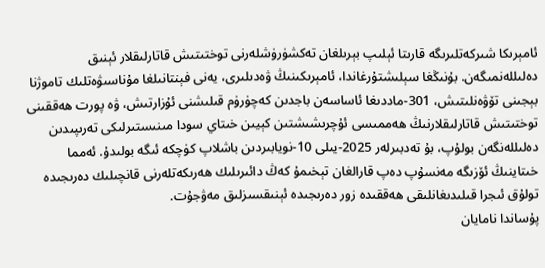ئامېرىكا شىركەتلىرىگە قارىتا ئېلىپ بېرىلغان تەكشۈرۈشلەرنى توختىتىش قاتارلىقلار ئېنىق دەلىللەنمىگەن. بۇنىڭغا سېلىشتۇرغاندا، ئامېرىكىنىڭ ۋەدىلىرى، يەنى فېنتانىلغا مۇناسىۋەتلىك تاموژنا بېجىنى تۆۋەنلىتىش، 301-ماددىغا ئاساسەن باجدىن كەچۈرۈم قىلىشنى ئۇزارتىش، ۋە پورت ھەققىنى توختىتىش قاتارلىقلارنىڭ ھەممىسى ئۇچرىشىشتىن كېيىن خىتاي سودا مىنىستىرلىكى تەرىپىدىن دەلىللەنگەن بولۇپ، بۇ تەدبىرلەر 2025-يىلى 10-نويابىردىن باشلاپ كۈچكە ئىگە بولىدۇ. ئەمما خىتاينىڭ ئۆزىگە مەنسۇپ دەپ قارالغان تېخىمۇ كەڭ دائىرىلىك ھەرىكەتلەرنى قانچىلىك دەرىجىدە تولۇق ئىجرا قىلىدىغانلىقى ھەققىدە زور دەرىجىدە ئېنىقسىزلىق مەۋجۇت.
پۇساندا نامايان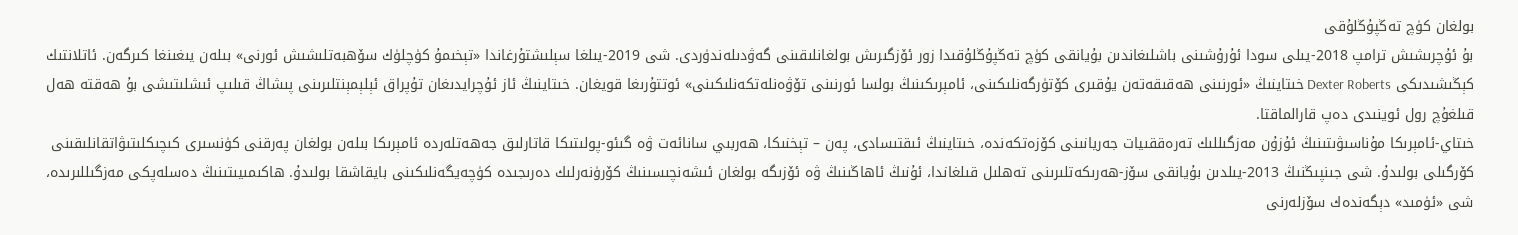بولغان كۈچ تەڭپۇڭلۇقى
بۇ ئۇچرىشىش ترامپ 2018-يىلى سودا ئۇرۇشىنى باشلىغاندىن بۇيانقى كۈچ تەڭپۇڭلۇقىدا زور ئۆزگىرىش بولغانلىقىنى گەۋدىلەندۈردى. شى 2019-يىلغا سېلىشتۇرغاندا «تېخىمۇ كۈچلۈك سۆھبەتلىشىش ئورنى» بىلەن يىغىنغا كىرگەن. ئاتلانتىك كېڭىشىدىكى Dexter Roberts خىتاينىڭ «ئورنىنى ھەقىقەتەن يۇقىرى كۆتۈرگەنلىكىنى، ئامېرىكىنىڭ بولسا ئورنىنى تۆۋەنلەتكەنلىكىنى» ئوتتۇرىغا قويغان. خىتاينىڭ ئاز ئۇچرايدىغان تۇپراق ئېلېمېنتلىرىنى پىشاڭ قىلىپ ئىشلىتىشى بۇ ھەقتە ھەل قىلغۇچ رول ئوينىدى دەپ قارالماقتا.
خىتاي-ئامېرىكا مۇناسىۋىتىنىڭ ئۇزۇن مەزگىللىك تەرەققىيات جەريانىنى كۆزەتكەندە، خىتاينىڭ ئىقتىسادى، پەن – تېخنىكا، ھەربىي سانائەت ۋە گىئو-پولىتىكا قاتارلىق جەھەتلەردە ئامېرىكا بىلەن بولغان پەرقنى كۈنسىرى كىچىكلىتىۋاتقانلىقىنى كۆرگىلى بولىدۇ. شى جىنپىڭنىڭ 2013-يىلدىن بۇيانقى سۆز-ھەرىكەتلىرىنى تەھلىل قىلغاندا، ئۇنىڭ ئاھاڭىنىڭ ۋە ئۆزىگە بولغان ئىشەنچىسىنىڭ كۆرۈنەرلىك دەرىجىدە كۈچەيگەنلىكىنى بايقاشقا بولىدۇ. ھاكىمىيىتىنىڭ دەسلەپكى مەزگىللىرىدە، شى «ئۈمىد» دېگەندەك سۆزلەرنى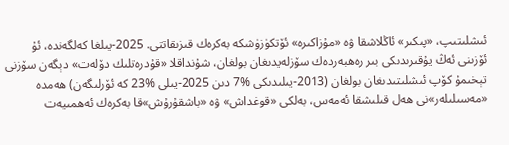ئىشلىتىپ، «پىكىر» ئاڭلاشقا ۋە «مۇزاكىرە» ئۆتكۈزۈشكە بەكرەك قىزىقاتتى. 2025-يىلغا كەلگەندە، ئۇ ئۆزىنى ئەڭ يۇقىرىدىكى بىر رەھبەردەك سۆزلەيدىغان بولغان، شۇنداقلا «قۇدرەتلىك دۆلەت» دېگەن سۆزنى تېخىمۇ كۆپ ئىشلىتىدىغان بولغان (2013-يىلىدىكى %7 دىن 2025-يىلى %23 كە ئۆرلىگەن) ھەمدە «مەسىلىلەر»نى ھەل قىلىشقا ئەمەس، بەلكى «قوغداش» ۋە «باشقۇرۇش»قا بەكرەك ئەھمىيەت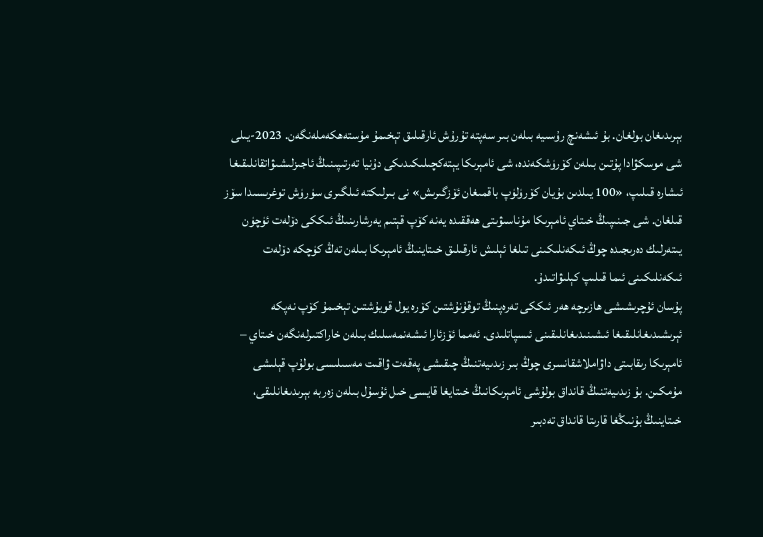بېرىدىغان بولغان. بۇ ئىشەنچ رۇسىيە بىلەن بىر سەپتە تۇرۇش ئارقىلىق تېخىمۇ مۇستەھكەملەنگەن. 2023-يىلى شى موسكۋادا پۇتىن بىلەن كۆرۈشكەندە، شى ئامېرىكا يېتەكچىلىكىدىكى دۇنيا تەرتىپىنىڭ ئاجىزلىشىۋاتقانلىقىغا ئىشارە قىلىپ، «100 يىلدىن بۇيان كۆرۈلۈپ باقمىغان ئۆزگىرىش» نى بىرلىكتە ئىلگىرى سۈرۈش توغرىسىدا سۆز قىلغان. شى جىنىپىڭ خىتاي ئامېرىكا مۇناسىۋىتى ھەققىدە يەنە كۆپ قېتىم يەرشارىنىڭ ئىككى دۆلەت ئۈچۈن يىتەرلىك دەرىجىدە چوڭ ئىكەنلىكىنى تىلغا ئېلىش ئارقىلىق خىتاينىڭ ئامېرىكا بىلەن تەڭ كۈچكە دۆلەت ئىكەنلىكىنى ئىما قىلىپ كېلىۋاتىدۇ.
پۇسان ئۇچرىشىشى ھازىرچە ھەر ئىككى تەرەپنىڭ توقۇنۇشتىن كۆرە يول قويۇشتىن تېخىمۇ كۆپ نەپكە ئېرىشىدىغانلىقىغا ئىشىنىدىغانلىقىنى ئىسپاتلىدى. ئەمما ئۆزئارا ئىشەنمەسلىك بىلەن خاراكتىرلەنگەن خىتاي – ئامېرىكا رىقابىتى داۋاملاشقانسرى چوڭ بىر زىدىيەتنىڭ چىقىشى پەقەت ۋاقىت مەسىلىسى بولۇپ قېلىشى مۇمكىن. بۇ زىدىيەتنىڭ قانداق بولۇشى ئامېرىكانىڭ خىتايغا قايسى خىل ئۇسۇل بىلەن زەربە بېرىدىغانلىقى، خىتاينىڭ بۇنىڭغا قارىتا قانداق تەدبىر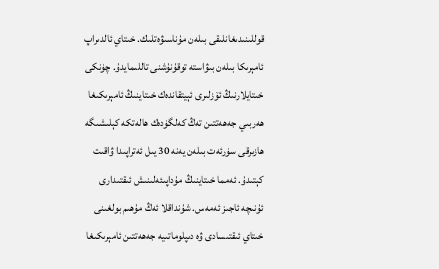قوللىنىدىغانلىقى بىلەن مۇناسىۋەتلىك. خىتاي ئالدىراپ ئامېرىكا بىلەن بىۋاستە توقۇنۇشنى تاللىمايدۇ. چۈنكى خىتايلارنىڭ ئۆزلىرى ئېيتقاندەك خىتاينىڭ ئامېرىكىغا ھەربىي جەھەتتىن تەڭ كەلگۈدەك ھالەتكە كېلىشىگە ھازىرقى سۈرئەت بىلەن يەنە 30 يىل ئەتراپىدا ۋاقىت كېتىدۇ. ئەمما خىتاينىڭ مۇداپىئەلىنىش ئىقتىدارى ئۇنىچە ئاجىز ئەمەس. شۇنداقلا ئەڭ مۇھىم بولغىنى خىتاي ئىقتىسادى ۋە دىپلوماتىيە جەھەتتىن ئامېرىكىغا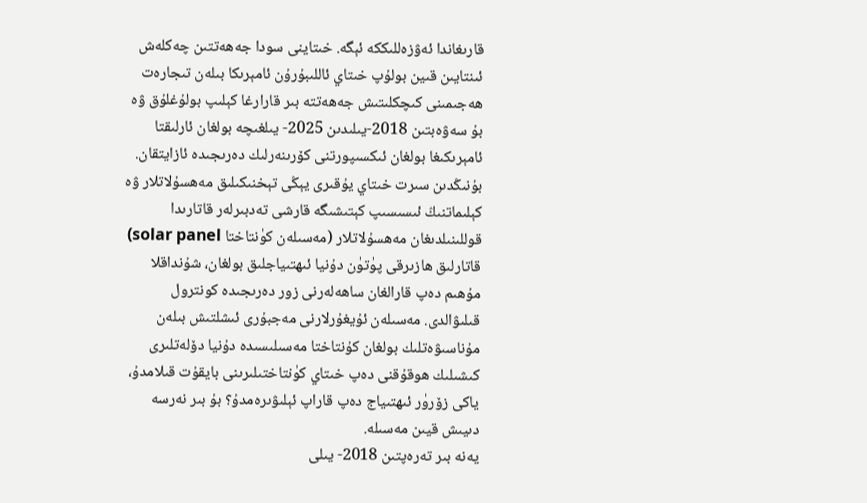قارىغاندا ئەۋزەللىككە ئېگە. خىتاينى سودا جەھەتتىن چەكلەش ئىنتايىن قىين بولۇپ خىتاي ئاللىبۇرۇن ئامېرىكا بىلەن تىجارەت ھەجىمىنى كىچكلىتىش جەھەتتە بىر قارارغا كېلىپ بولۇغلۇق ۋە بۇ سەۋەبتىن 2018-يىلىدىن 2025- يىلغىچە بولغان ئارلىقتا ئامېرىكىغا بولغان ئىكسىپورتنى كۆرىنەرلىك دەرىجىدە ئازايتقان. بۇنىڭدىن سىرت خىتاي يۇقىرى يېڭى تېخنىكىلىق مەھسۇلاتلار ۋە كېلىماتنىڭ ئىسىسىپ كېتىشىگە قارشى تەدبىرلەر قاتارىدا قوللىنىلدىغان مەھسۇلاتلار (مەسىلەن كۈنتاختا solar panel) قاتارلىق ھازىرقى پۈتۈن دۇنيا ئىھتىياجلىق بولغان، شۇنداقلا مۇھىم دەپ قارالغان ساھەلەرنى زور دەرىجىدە كونترول قىلىۋالدى. مەسىلەن ئۇيغۇرلارنى مەجبۇرى ئىشلتىش بىلەن مۇناسىۋەتلىك بولغان كۇنتاختا مەسىلىسىدە دۇنيا دۆلەتلىرى كىشىلىك ھوقۇقنى دەپ خىتاي كۈنتاختىلىرىنى بايقۇت قىلامدۇ، ياكى زۆرۈر ئىھتىياج دەپ قاراپ ئېلىۋىرەمدۇ؟ بۇ بىر نەرسە دىيىش قيىن مەسىلە.
يەنە بىر تەرەپتىن 2018- يىلى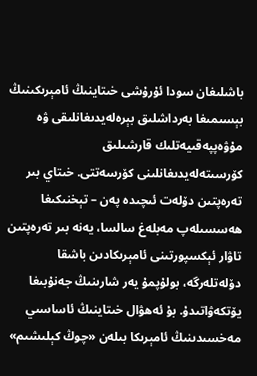باشلىغان سودا ئۇرۇشى خىتاينىڭ ئامېرىكىنىڭ بېسىمىغا بەرداشلىق بېرەلەيدىغانلىقى ۋە مۇۋەپپەقىيەتلىك قارشىلىق كۆرسىتەلەيدىغانلىنى كۆرسەتتى. خىتاي بىر تەرەپتىن دۆلەت ئىچىدە پەن – تېخنىكىغا ھەسسىلەپ مەبلەغ سالسا، يەنە بىر تەرەپتىن تاۋار ئېكسپورتىنى ئامېرىكادىن باشقا دۆلەتلەرگە، بولۇپمۇ يەر شارىنىڭ جەنۇبىغا يۆتكەۋاتىدۇ. بۇ ئەھۋال خىتاينىڭ ئاساسىي مەخسىدىنىڭ ئامېرىكا بىلەن «چوڭ كېلىشىم»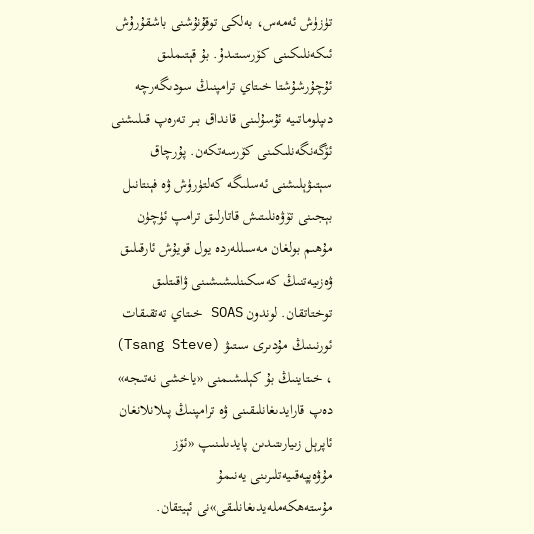تۈزۈش ئەمەس، بەلكى توقۇنۇشنى باشقۇرۇش ئىكەنلىكىنى كۆرسىتىدۇ. بۇ قېتىملىق ئۇچۇرشۇشتا خىتاي ترامپنىڭ سودىگەرچە دىپلوماتىيە ئۇسۇلىنى قانداق بىر تەرەپ قىلىشنى ئۆگەنگەنلىكىنى كۆرسەتكەن. پۇرچاق سېتىۋېلىشنى ئەسلىگە كەلتۈرۈش ۋە فېنتانىل بېجىنى تۆۋەنلىتىش قاتارلىق ترامپ ئۈچۈن مۇھىم بولغان مەسىللەردە يول قويۇش ئارقىلىق ۋەزىيەتنىڭ كەسكىنلىشىشىنى ۋاقىتلىق توختاتقان. لوندون SOAS خىتاي تەتقىقات ئورنىنىڭ مۇدىرى سىتىۋ (Tsang Steve) ، خىتاينىڭ بۇ كېلىشىمنى «ياخشى نەتىجە» دەپ قارايدىغانلىقىنى ۋە ترامپنىڭ پىلانلانغان ئاپرېل زىيارىتىدىن پايدىلىنىپ «ئۆز مۇۋەپپەقىيەتلىرىنى يەنىمۇ مۇستەھكەملەيدىغانلىقى»نى ئېيتقان.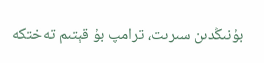بۇنىڭدىن سىرىت، ترامپ بۇ قېتىم تەختكە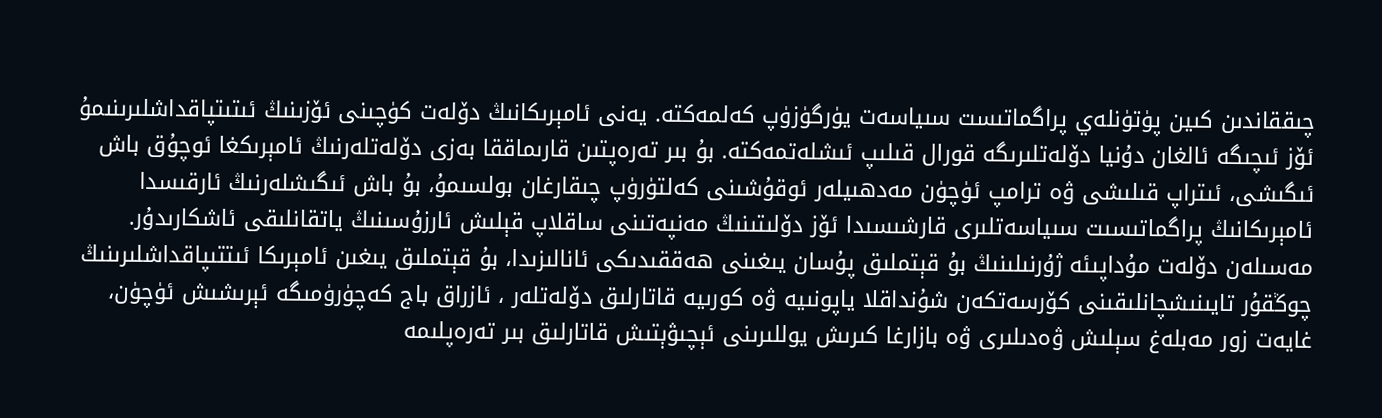چىققاندىن كىين پۈتۈنلەي پراگماتىست سىياسەت يۈرگۈزۈپ كەلمەكتە. يەنى ئامېرىكانىڭ دۆلەت كۈچىنى ئۆزىنىڭ ئىتىتپاقداشلىرىنىمۇ ئۆز ئىچىگە ئالغان دۇنيا دۆلەتلىرىگە قورال قىلىپ ئىشلەتمەكتە. بۇ بىر تەرەپتىن قارىماققا بەزى دۆلەتلەرنىڭ ئامېرىكغا ئوچۇق باش ئىگىشى، ئىتراپ قىلىشى ۋە ترامپ ئۈچۈن مەدھىيلەر ئوقۇشىنى كەلتۈرۈپ چىقارغان بولسىمۇ، بۇ باش ئىگىشلەرنىڭ ئارقىسدا ئامېرىكانىڭ پراگماتىسىت سىياسەتلىرى قارشىسىدا ئۆز دۆلىتىنىڭ مەنپەتىنى ساقلاپ قېلىش ئارزۇسىنىڭ ياتقانلىقى ئاشكارىدۇر. مەسىلەن دۆلەت مۇداپىئە ژۇرنىلىنىڭ بۇ قېتملىق پۇسان يىغىنى ھەققىدىكى ئانالىزىدا، بۇ قېتملىق يىغىن ئامېرىكا ئىتتىپاقداشلىرىنىڭ چوڭقۇر تايىنىشچانلىقىنى كۆرسەتكەن شۇنداقلا ياپونىيە ۋە كورىيە قاتارلىق دۆلەتلەر ، ئازراق باج كەچۈرۈمىگە ئېرىشىش ئۈچۈن، غايەت زور مەبلەغ سېلىش ۋەدىلىرى ۋە بازارغا كىرىش يوللىرىنى ئېچىۋېتىش قاتارلىق بىر تەرەپلىمە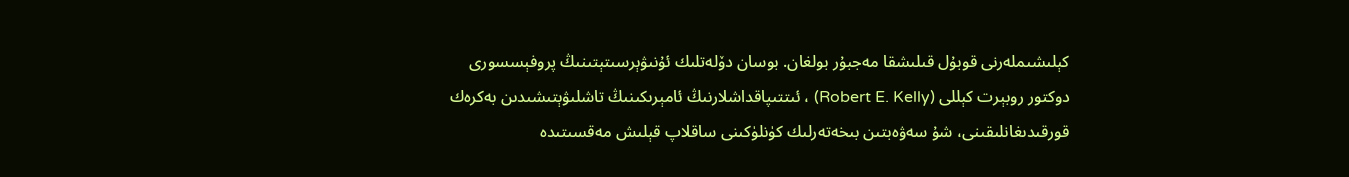كېلىشىملەرنى قوبۇل قىلىشقا مەجبۇر بولغان. بوسان دۆلەتلىك ئۇنىۋېرسىتېتىنىڭ پروفېسسورى دوكتور روبېرت كېللى (Robert E. Kelly) ، ئىتتىپاقداشلارنىڭ ئامېرىكىنىڭ تاشلىۋېتىشىدىن بەكرەك قورقىدىغانلىقىنى، شۇ سەۋەبتىن بىخەتەرلىك كۈنلۈكىنى ساقلاپ قېلىش مەقسىتىدە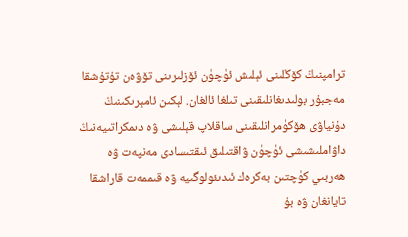ترامپنىڭ كۆڭلىنى ئېلىش ئۈچۈن ئۆزلىرىنى تۆۋەن تۇتۇشقا مەجبۇر بولىدىغانلىقىنى تىلغا ئالغان. لېكىن ئامېرىكىنىڭ دۇنياۋى ھۆكۈمرانلىقىنى ساقلاپ قېلىشى ۋە دىمكراتىيەنىڭ داۋاملىشىشى ئۈچۈن ۋاقتىلىق ئىقتىسادى مەنپەت ۋە ھەربىي كۈچتىن بەكرەك ئىدىئولوگىيە ۋە قىممەت قاراشقا تايانغان ۋە بۇ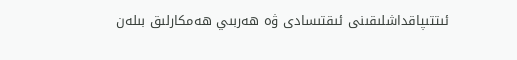ئىتتىپاقداشلىقىنى ئىقتىسادى ۋە ھەربىي ھەمكارلىق بىلەن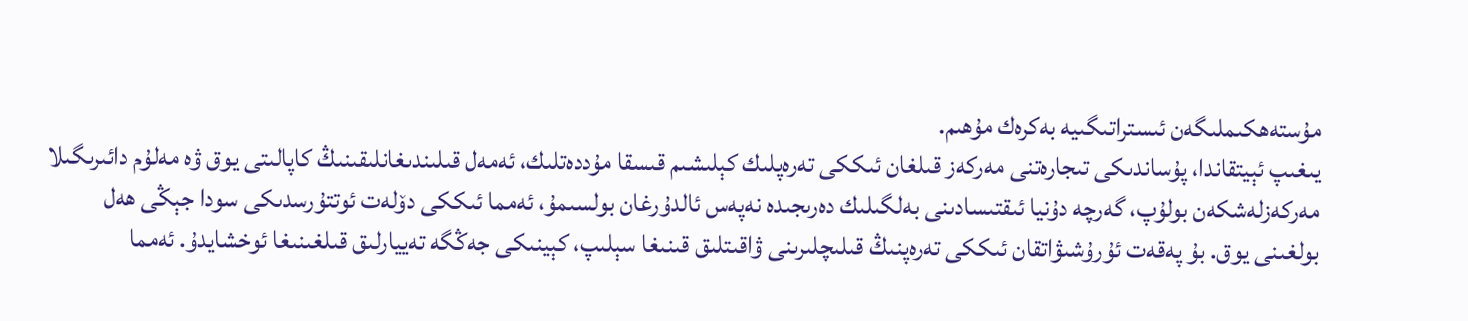مۇستەھكىملىگەن ئىستراتىگىيە بەكرەك مۇھىم.
يىغىپ ئېيتقاندا، پۇساندىكى تىجارەتنى مەركەز قىلغان ئىككى تەرەپلىك كېلىشىم قىسقا مۇددەتلىك، ئەمەل قىلىندىغانلىقىنىڭ كاپالىتى يوق ۋە مەلۇم دائىرىگىلا مەركەزلەشكەن بولۇپ، گەرچە دۇنيا ئىقتىسادىنى بەلگىلىك دەرىجىدە نەپەس ئالدۇرغان بولسىمۇ، ئەمما ئىككى دۆلەت ئوتتۇرسدىكى سودا جېڭى ھەل بولغىنى يوق. بۇ پەقەت ئۇرۇشىۋاتقان ئىككى تەرەپنىڭ قىلىچلىرىنى ۋاقىتلىق قىنىغا سېلىپ، كېينىكى جەڭگە تەييارلىق قىلغىنىغا ئوخشايدۇ. ئەمما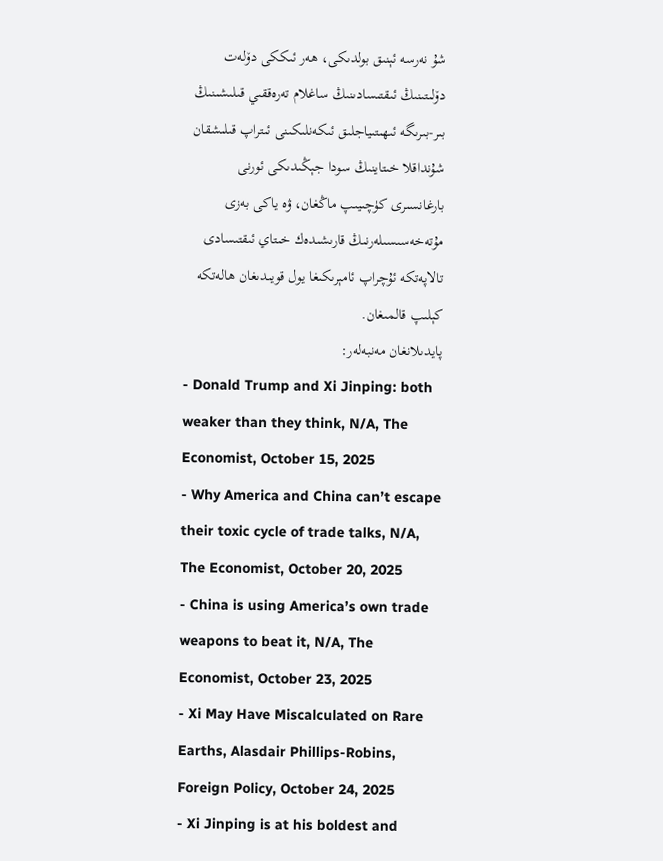شۇ نەرسە ئېنىق بولدىكى، ھەر ئىككى دۆلەت دۆلىتىنىڭ ئىقتىسادىنىڭ ساغلام تەرەققىي قىلىشىنىڭ بىر-بىرىگە ئىھىتىياجلىق ئىكەنلىكىنى ئىتراپ قىلىشقان شۇنداقلا خىتاينىڭ سودا جېڭىدىكى ئورنى بارغانسىرى كۈچىيىپ ماڭغان، ۋە ياكى بەزى مۇتەخەسىسىلەرنىڭ قارىشىدەك خىتاي ئىقتىسادى تالاپەتكە ئۇچراپ ئامېرىكىغا يول قويىدىغان ھالەتكە كېلىپ قالمىغان.
پايدىلانغان مەنبەلەر:
- Donald Trump and Xi Jinping: both weaker than they think, N/A, The Economist, October 15, 2025
- Why America and China can’t escape their toxic cycle of trade talks, N/A, The Economist, October 20, 2025
- China is using America’s own trade weapons to beat it, N/A, The Economist, October 23, 2025
- Xi May Have Miscalculated on Rare Earths, Alasdair Phillips-Robins, Foreign Policy, October 24, 2025
- Xi Jinping is at his boldest and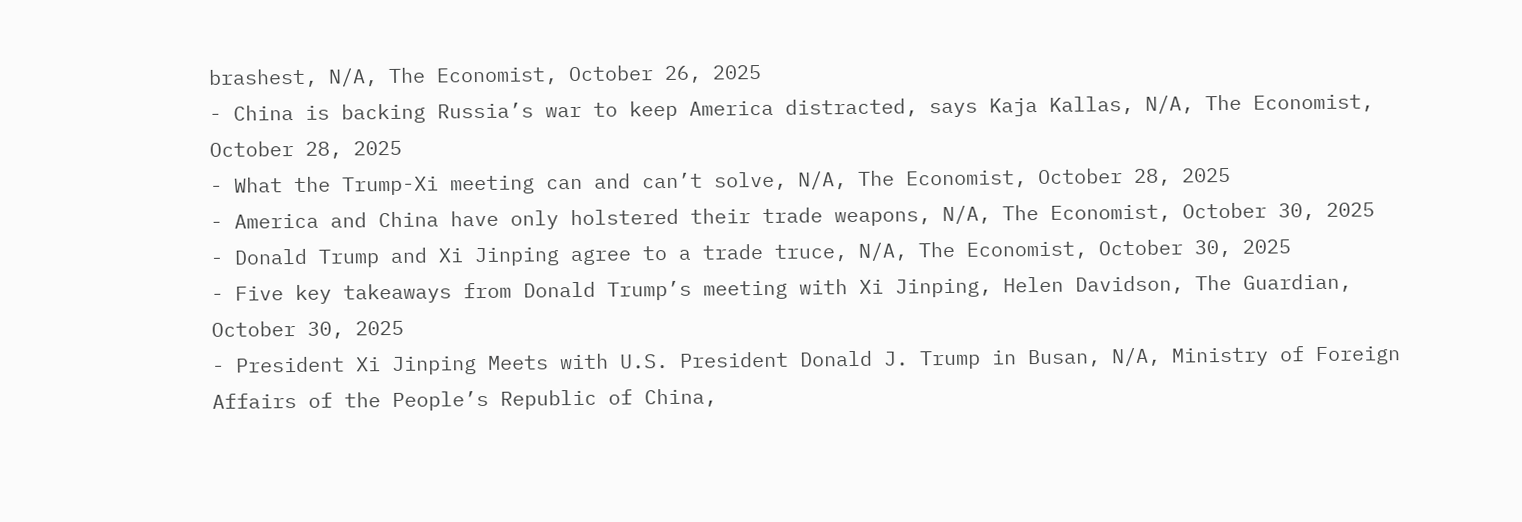brashest, N/A, The Economist, October 26, 2025
- China is backing Russia’s war to keep America distracted, says Kaja Kallas, N/A, The Economist, October 28, 2025
- What the Trump-Xi meeting can and can’t solve, N/A, The Economist, October 28, 2025
- America and China have only holstered their trade weapons, N/A, The Economist, October 30, 2025
- Donald Trump and Xi Jinping agree to a trade truce, N/A, The Economist, October 30, 2025
- Five key takeaways from Donald Trump’s meeting with Xi Jinping, Helen Davidson, The Guardian, October 30, 2025
- President Xi Jinping Meets with U.S. President Donald J. Trump in Busan, N/A, Ministry of Foreign Affairs of the People’s Republic of China,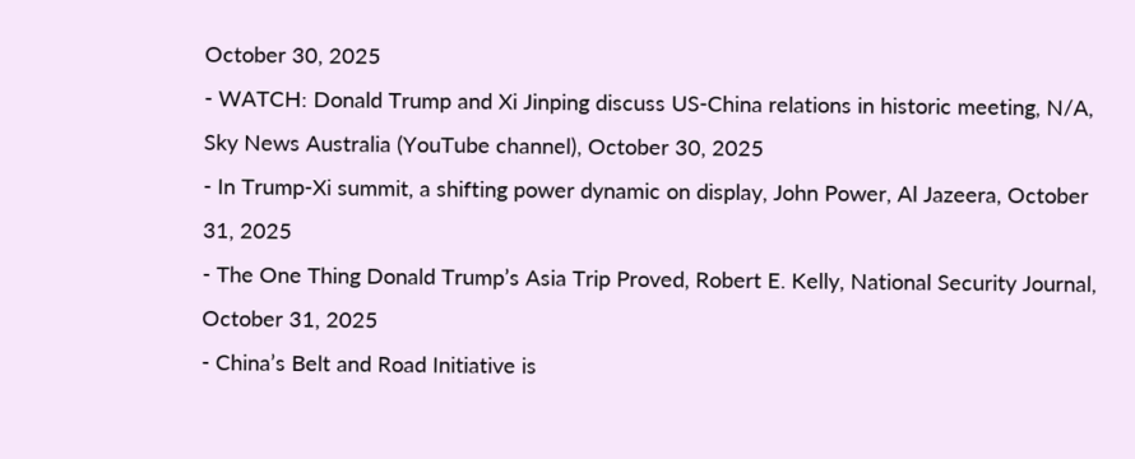October 30, 2025
- WATCH: Donald Trump and Xi Jinping discuss US-China relations in historic meeting, N/A, Sky News Australia (YouTube channel), October 30, 2025
- In Trump-Xi summit, a shifting power dynamic on display, John Power, Al Jazeera, October 31, 2025
- The One Thing Donald Trump’s Asia Trip Proved, Robert E. Kelly, National Security Journal, October 31, 2025
- China’s Belt and Road Initiative is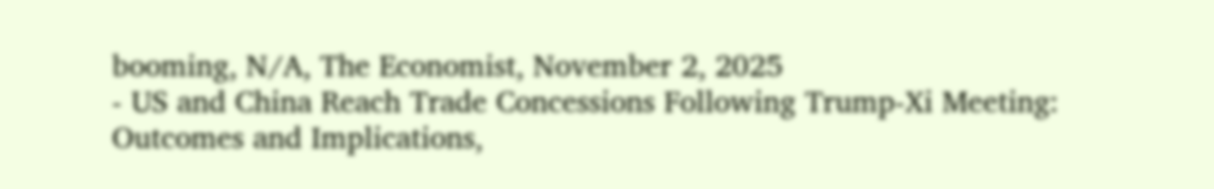booming, N/A, The Economist, November 2, 2025
- US and China Reach Trade Concessions Following Trump-Xi Meeting: Outcomes and Implications,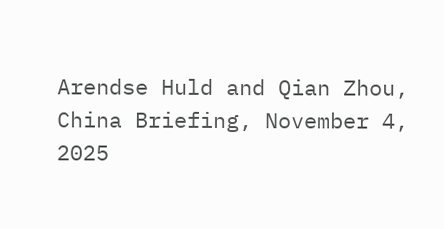Arendse Huld and Qian Zhou, China Briefing, November 4, 2025